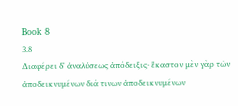Book 8
3.8
Διαφέρει δ᾿ ἀναλύσεως ἀπόδειξις· ἕκαστον μὲν γὰρ τῶν ἀποδεικνυμένων διά τινων ἀποδεικνυμένων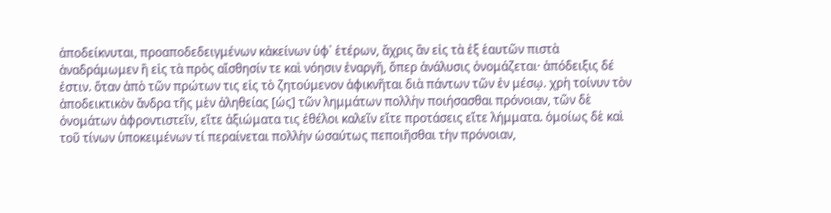ἀποδείκνυται, προαποδεδειγμένων κἀκείνων ὑφ᾿ ἑτέρων, ἄχρις ἂν εἰς τὰ ἐξ ἑαυτῶν πιστὰ ἀναδράμωμεν ἢ εἰς τὰ πρὸς αἴσθησίν τε καὶ νόησιν ἐναργῆ, ὅπερ ἀνάλυσις ὀνομάζεται· ἀπόδειξις δέ ἐστιν. ὅταν ἀπὸ τῶν πρώτων τις εἰς τὸ ζητούμενον ἀφικνῆται διὰ πάντων τῶν ἐν μέσῳ. χρὴ τοίνυν τὸν ἀποδεικτικὸν ἄνδρα τῆς μὲν ἀληθείας [ὡς] τῶν λημμάτων πολλὴν ποιήσασθαι πρόνοιαν, τῶν δὲ ὀνομάτων ἀφροντιστεῖν, εἴτε ἀξιώματα τις ἐθέλοι καλεῖν εἴτε προτάσεις εἴτε λήμματα. ὁμοίως δὲ καὶ τοῦ τίνων ὑποκειμένων τί περαίνεται πολλὴν ὡσαύτως πεποιῆσθαι τὴν πρόνοιαν,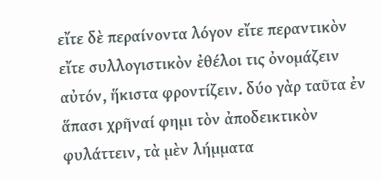εἴτε δὲ περαίνοντα λόγον εἴτε περαντικὸν εἴτε συλλογιστικὸν ἐθέλοι τις ὀνομάζειν αὐτόν, ἥκιστα φροντίζειν. δύο γὰρ ταῦτα ἐν ἅπασι χρῆναί φημι τὸν ἀποδεικτικὸν φυλάττειν, τὰ μὲν λήμματα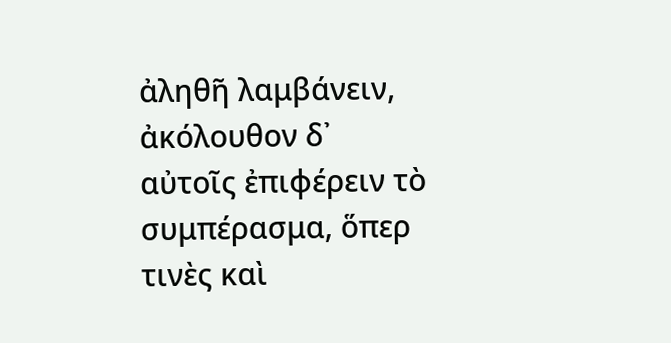ἀληθῆ λαμβάνειν, ἀκόλουθον δ᾿ αὐτοῖς ἐπιφέρειν τὸ συμπέρασμα, ὅπερ τινὲς καὶ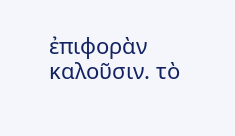ἐπιφορὰν καλοῦσιν. τὸ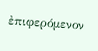ἐπιφερόμενον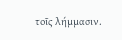τοῖς λήμμασιν.